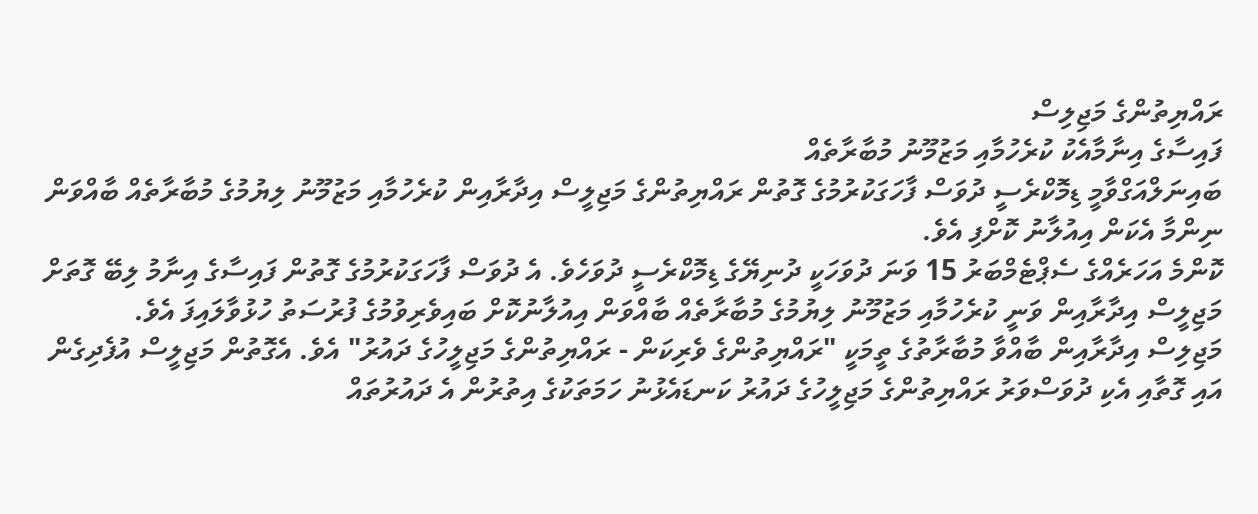ރައްޔިތުންގެ މަޖިލިސް
ފައިސާގެ އިނާމާއެކު ކުރެހުމާއި މަޒުމޫނު މުބާރާތެއް
ބައިނަލްއަގްވާމީ ޑިމޮކްރެސީ ދުވަސް ފާހަގަކުރުމުގެ ގޮތުން ރައްޔިތުންގެ މަޖިލީސް އިދާރާއިން ކުރެހުމާއި މަޒުމޫނު ލިޔުމުގެ މުބާރާތެއް ބާއްވަން ނިންމާ އެކަން އިއުލާނު ކޮށްފި އެވެ.
ކޮންމެ އަހަރެއްގެ ސެޕްޓެމްބަރު 15 ވަނަ ދުވަހަކީ ދުނިޔޭގެ ޑިމޮކްރެސީ ދުވަހެވެ. އެ ދުވަސް ފާހަގަކުރުމުގެ ގޮތުން ފައިސާގެ އިނާމު ލިބޭ ގޮތަށް މަޖިލީސް އިދާރާއިން ވަނީ ކުރެހުމާއި މަޒުމޫނު ލިޔުމުގެ މުބާރާތެއް ބާއްވަން އިއުލާނުކޮށް ބައިވެރިވުމުގެ ފުރުސަތު ހުޅުވާލައިފަ އެވެ.
މަޖިލިސް އިދާރާއިން ބާއްވާ މުބާރާތުގެ ތީމަކީ "ރައްޔިތުންގެ ވެރިކަން - ރައްޔިތުންގެ މަޖިލީހުގެ ދައުރު" އެވެ. އެގޮތުން މަޖިލީސް އުފެދިގެން އައި ގޮތާއި އެކި ދުވަސްވަރު ރައްޔިތުންގެ މަޖިލީހުގެ ދައުރު ކަނޑައެޅުނު ހަމަތަކުގެ އިތުރުން އެ ދައުރުތައް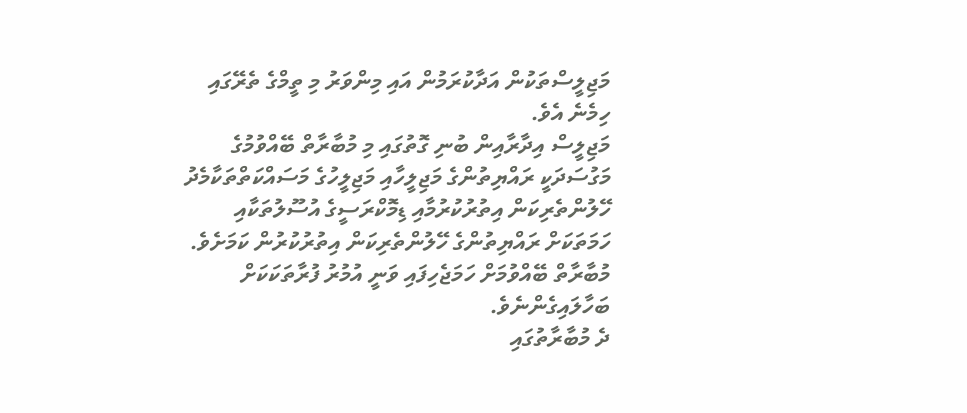މަޖިލީސްތަކުން އަދާކުރަމުން އައި މިންވަރު މި ތީމްގެ ތެރޭގައި ހިމެނެ އެވެ.
މަޖިލީސް އިދާރާއިން ބުނި ގޮތުގައި މި މުބާރާތް ބޭއްވުމުގެ މަގުސަދަކީ ރައްޔިތުންގެ މަޖިލީހާއި މަޖިލީހުގެ މަސައްކަތްތަކާމެދު ހޭލުންތެރިކަން އިތުރުކުރުމާއި ޑިމޮކްރަސީގެ އުސޫލުތަކާއި ހަމަތަކަށް ރައްޔިތުންގެ ހޭލުންތެރިކަން އިތުރުކުރުން ކަމަށެވެ. މުބާރާތް ބޭއްވުމަށް ހަމަޖެހިފައި ވަނީ އުމުރު ފުރާތަކަކަށް ބަހާލައިގެންނެވެ.
ދެ މުބާރާތުގައި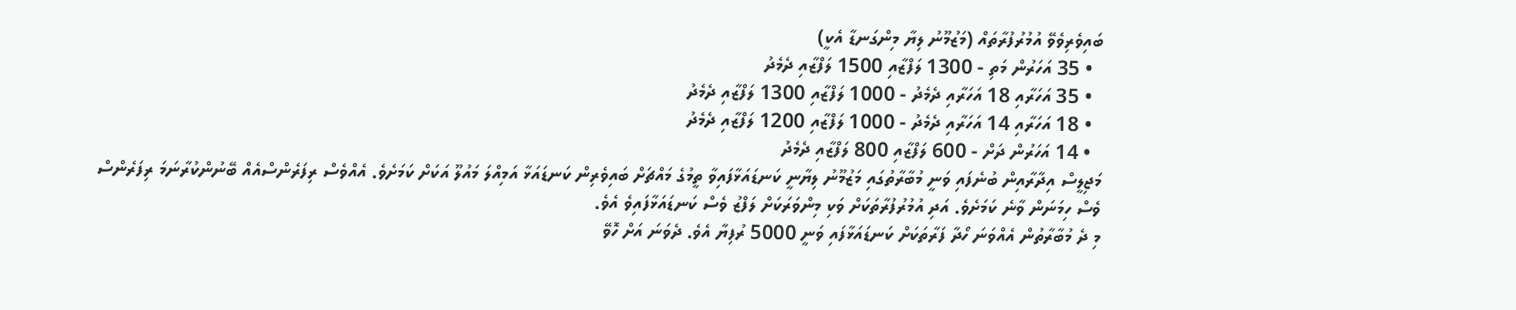ބައިވެރިވެވޭ އުމުރުފުރާތައް (މަޒުމޫނު ލިޔާ މިންގަނޑާ އެކީ)
  • 35 އަހަރުން މަތި - 1300 ލަފްޒާއި 1500 ލަފްޒާއި ދެމެދު
  • 35 އަހަރާއި 18 އަހަރާއި ދެމެދު - 1000 ލަފްޒާއި 1300 ލަފްޒާއި ދެމެދު
  • 18 އަހަރާއި 14 އަހަރާއި ދެމެދު - 1000 ލަފްޒާއި 1200 ލަފްޒާއި ދެމެދު
  • 14 އަހަރުން ދަށް - 600 ލަފްޒާއި 800 ލަފްޒާއި ދެމެދު
މަޖިލީސް އިދާރާއިން ބުނެފައި ވަނީ މުބާރާތުގައި މަޒުމޫނު ލިޔާނީ ކަނޑައަޅާފައިވާ ތީމުގެ މައްޗަށް ބައިވެރިން ކަނޑައަޅާ އަމިއްލަ މައުލޫ އަކަށް ކަމަށެވެ. އެއްވެސް ރިފަރެންސްއެއް ބޭނުންކުރާނަމަ ރިފަރެންސް ވެސް ހިމަނަން ވާނެ ކަމަށެވެ. އަދި އުމުރުފުރާތަކަށް ވަކި މިންވަރަކަށް ލަފްޒު ވެސް ކަނޑައަޅާފައިވެ އެވެ.
މި ދެ މުބާރާތުން އެއްވަނަ ހޯދާ ފަރާތަކަށް ކަނޑައަޅާފައި ވަނީ 5000 ރުފިޔާ އެވެ. ދެވަނަ އަށް ހޮވޭ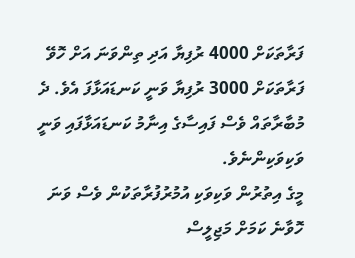ފަރާތަކަށް 4000 ރުފިޔާ އަދި ތިންވަނަ އަށް ހޮވޭ ފަރާތަކަށް 3000 ރުފިޔާ ވަނީ ކަނޑައަޅާފަ އެވެ. ދެ މުބާރާތައް ވެސް ފައިސާގެ އިނާމު ކަނޑައަޅާފައި ވަނީ ވަކިވަކިންނެވެ.
މީގެ އިތުރުން ވަކިވަކި އުމުރުފުރާތަކުން ވެސް ވަނަ ހޮވާނެ ކަމަށް މަޖިލީސް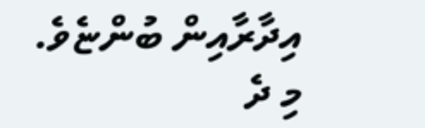އިދާރާއިން ބުންޏެވެ.
މި ދެ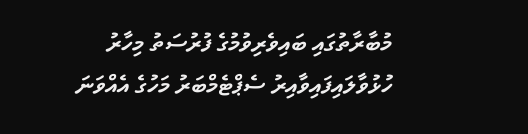މުބާރާތުގައި ބައިވެރިވުމުގެ ފުރުސަތު މިހާރު ހުޅުވާލައިފައިވާއިރު ސެޕްޓެމްބަރު މަހުގެ އެއްވަނަ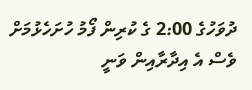ދުވަހުގެ 2:00 ގެ ކުރިން ފޯމު ހުށަހެޅުމަށް ވެސް އެ އިދާރާއިން ވަނީ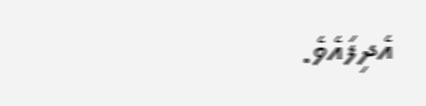އެދިފައެވެ.